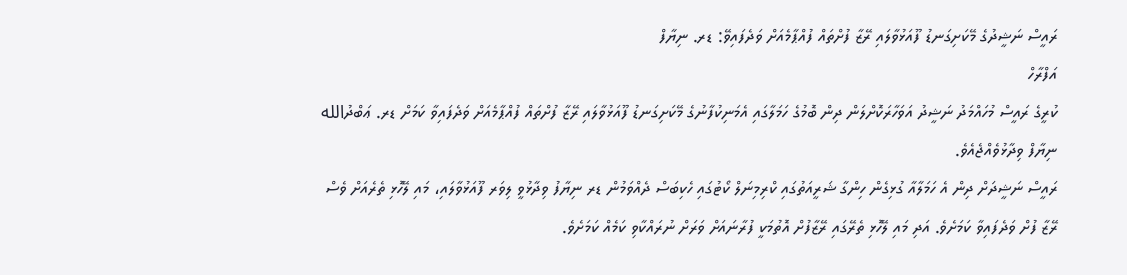ރައީސް ނަޝީދުގެ މޭކަށިގަނޑު ފޫއަޅުވާލައި ރޭޒާ ފުށްތައް ފުއްޕާމެއަށް ވަދެފައިވޭ: ޑރ. ނިޔާފް
އަފްރާހް
ކުރީގެ ރައީސް މުހައްމަދު ނަޝީދު އަވަހާރަކޮށްލަން ދިން ބޮމުގެ ހަމަލާގައި އެމަނިކުފާނުގެ މޭކަށިގަނޑު ފޫއަޅުވާލައި ރޭޒާ ފުށްތައް ފުއްޕާމެއަށް ވަދެފައިވާ ކަމަށް ޑރ. ޢަބްދުالله ނިޔާފް ވިދާޅުވެއްޖެއެވެ.
ރައީސް ނަޝީދަށް ދިން އެ ހަމަލާއާ ގުޅިގެން ހިންގާ ޝަރީއަތުގައި ކްރިމިނަލް ކޯޓުގައި ހެކިބަސް ދެއްވަމުން ޑރ ނިޔާފު ވިދާޅުވީ ލިވަރ ފޫއަޅުވާލައި، މައި ލޭހޮޅި ތެރެއަށް ވެސް ރޭޒާ ފުށް ވަދެފައިވާ ކަމަށެވެ. އަދި މައި ލޭހޮޅި ތެރޭގައި ރޭޒާފުށް އޮތުމަކީ ފުރާނައަށް ވަރަށް ނުރައްކާވި ކަމެއް ކަމަށެވެ.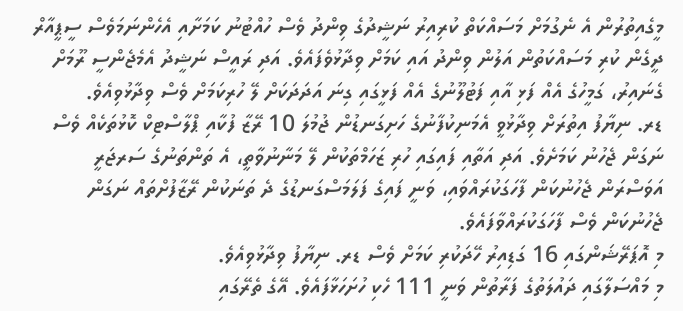މީގެއިތުރުން އެ ނެގުމަށް މަސައްކަތް ކުރިއިރު ނަޝީދުގެ ވިންދު ވެސް ހުއްޓުނު ކަމަށާއި އެހެންނަމަވެސް ސީޕީއާރް ދީގެން ކުރި މަސައްކަތުން އަލުން ވިންދު އައި ކަމަށް ވިދާޅުވެފައެވެ. އަދި ރައީސް ނަޝީދު އެމެޖެންސީ ރޫމަށް ގެނައިރު، ގަމީހުގެ އެއް ފަޅި އާއި ފަޓުލޫނުގެ އެއް ފަޅީގައި ގިނަ އަދަދަކަށް ލޭ ހުރިކަމަށް ވެސް ވިދާޅުވިއެވެ.
ޑރ. ނިޔާފު އިތުރަށް ވިދާޅުވީ އެމަނިކުފާނުގެ ހަށިގަނޑުން ޖުމުލަ 10 ރޭޒާ ފުކާއި ޕްލާސްޓިކް ކޮޅުތަކެއް ވެސް ނަގަން ޖެހުނު ކަމަށެވެ. އަދި އަތާއި ފައިގައި ހުރި ޒަހަމްތަކުން ލޭ މަނާނުވާތީ، އެ ތަންތަނުގެ ސަރޖަރީ އަވަސްރަން ޖެހުނުކަން ފާހަގަކުރައްވައި، ވަނީ ފައިގެ ފަލަމަސްގަނޑުގެ ދެ ތަނަކުން ރޭޒާފުށްތައް ނަގަން ޖެހުނުކަން ވެސް ފާހަގަކުރައްވާފައެވެ.
މި އޮޕަރޭޝަންގައި 16 ގަޑިއިރު ހޭދަކުރި ކަމަށް ވެސް ޑރ. ނިޔާފު ވިދާޅުވިއެވެ.
މި މައްސަލާގައި ދައުލަތުގެ ފަރާތުން ވަނީ 111 ހެކި ހުށަހަޅާފައެވެ. އޭގެ ތެރޭގައި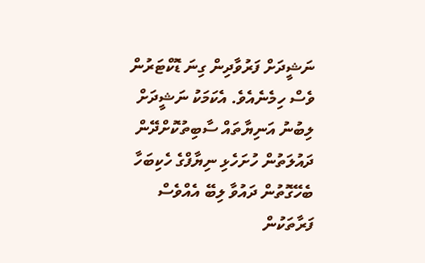ނަޝީދަށް ފަރުވާދިން ގިނަ ޑޮކްޓަރުން ވެސް ހިމެނެއެވެ. އެކަމަކު ނަޝީދަށް ލިބުނު އަނިޔާތައް ސާބިތުކޮށްދޭން ދައުލަތުން ހުށަހެޅި ނިޔާފްގެ ހެކިބަހާ ބެހޭގޮތުން ދައުވާ ލިބޭ އެއްވެސް ފަރާތަކުން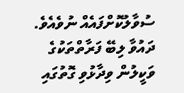ސުވާލުކޮށްފައެއް ނުވެއެވެ.
ދައުވާ ލިބޭ ފަރާތްތަކުގެ ވަކީލުން ވިދާޅުވި ގޮތުގައި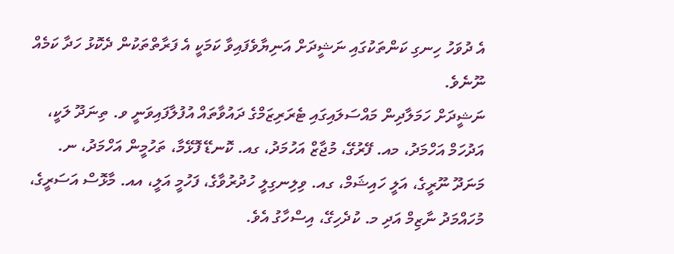އެ ދުވަހު ހިނގި ކަންތަކުގައި ނަޝީދަށް އަނިޔާވެފައިވާ ކަމަކީ އެ ފަރާތްތަކުން ދެކޮޅު ހަދާ ކަމެއް ނޫނެވެ.
ނަޝީދަށް ހަމަލާދިން މައްސަލައިގައި ޓެރަރިޒަމްގެ ދައުވާތައް އުފުލާފައިވަނީ ވ. ތިނަދޫ ލަކީ، އަދުހަމް އަހްމަދު، މއ. ފޭރުގޭ، މުޖާޒް އަހުމަދު، ގއ. ކޮނޑޭ ފޮޅޭމާ، ތަހުމީން އަހްމަދު، ނ. މަނަދޫ ނޫރީގެ، އަލީ ހައިޝަމް، ގއ. ވިލިނގިލީ ހުދުރުވާގެ، ފަހުމީ އަލީ، އއ. މާޅޮސް އަސަރީގެ، މުހައްމަދު ނާޒިމް އަދި މ. ކުދެހިގޭ، އިސްހާގު އެވެ.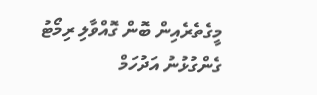މީގެތެރެއިން ބޮން ގޮއްވާލި ރިމޯޓު ގެންގުޅުނު އަދުހަމް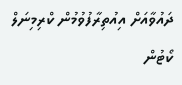ދައުވާއަށް އިއުތިރާފުވުމުން ކްރިމިނަލް ކޯޓުން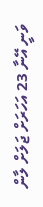ވަނީ އޭނާ 23 އަހަރަށް ޖަލަށް ލާން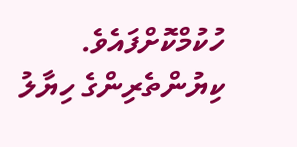ހުކުމްކޮށްފައެވެ.
ކިޔުންތެރިންގެ ހިޔާލު